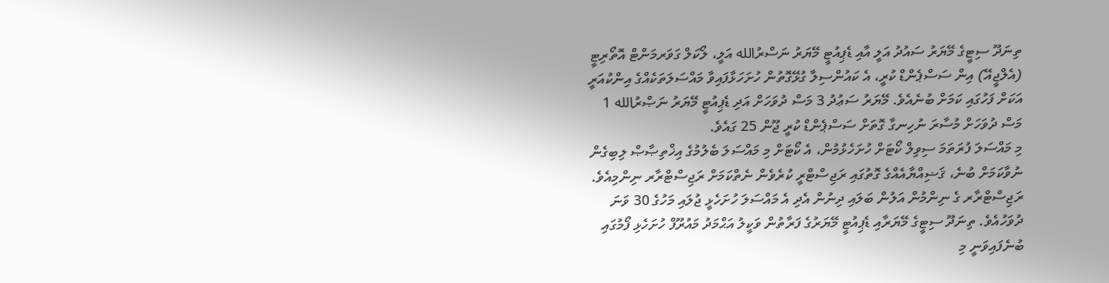ތިނަދޫ ސިޓީގެ މޭޔަރު ސައުދު އަލީ އާއި ޑެޕިއުޓީ މޭޔަރު ނަސްރުالله އަލީ، ލޯކަލް ގަވަރމަންޓް އޮތޯރިޓީ (އެލްޖީއޭ) އިން ސަސްޕެންޑް ކުރީ، އެ ކައުންސިލާ ގުޅޭގޮތުން ހުށަހަޅާފައިވާ މައްސަލަތަކެއްގެ އިންކުއަރީ އަކަށް ފަހުގައި ކަމަށް ބުނެއެވެ. މޭޔަރު ސަޢުދު 3 މަސް ދުވަހަށް އަދި ޑެޕިއުޓީ މޭޔަރު ނަޞްރުالله 1 މަސް ދުވަހަށް މުސާރަ ނުހިނގާ ގޮތަށް ސަސްޕެންޑް ކުރީ ޖޫން 25 ގައެވެ.
މި މައްސަލަ ފުރަތަމަ ސިވިލް ކޯޓަށް ހުށަހެޅުމުން، އެ ކޯޓަށް މި މައްސަލަ ބެލުމުގެ އިޚްތިޞާޞް ލިބިގެން ނުވާކަމަށް ބުނެ، ޤަޟިއްޔާއެއްގެ ގޮތުގައި ރަޖިސްޓްރީ ކުރެވެން ނެތްކަމަށް ރަޖިސްޓްރާރ ނިންމިއެވެ.
ރަޖިސްޓްރާރ ގެ ނިންމުން އަލުން ބަލައި ދިނުން އެދި އެ މައްސަލަ ހުށަހެޅީ ޖުލައި މަހުގެ 30 ވަނަ ދުވަހުއެވެ. ތިނަދޫ ސިޓީގެ މޭޔަރާއި ޑެޕިއުޓީ މޭޔަރުގެ ފަރާތުން ވަކީލު އަޙްމަދު މައުރޫފް ހުށަހެޅި ފޯމުގައި ބުނެފައިވަނީ މި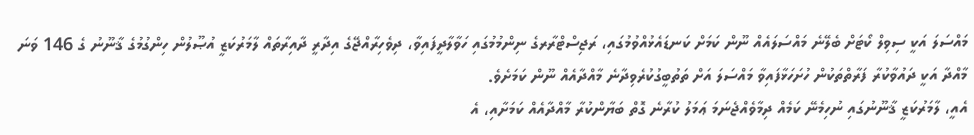މައްސަލަ އަކީ ސިވިލް ކޯޓަށް ބެލޭނެ މައްސަލައެއް ނޫން ކަމަށް ކަނޑައެޅުއްވުމުގައި، ރަޖިސްޓްރާރގެ ނިންމުމުގައި ހަވާލާދީފައިވާ، ދިވެހިރާއްޖޭގެ އިދާރީ ދާއިރާތައް ލާމަރުކަޒީ އުޞޫލުން ހިންގުމުގެ ޤާނޫނު ގެ 146 ވަނަ މާއްދާ އަކީ ދައުވާކުރާ ފަރާތްތަކުން ހުށަހަޅާފައިވާ މައްސަލަ އަށް ތަތުބީގުކުރެވިދާނެ މާއްދާއެއް ނޫން ކަމަށެވެ.
އެއީ، ލާމަރުކަޒީ ޤާނޫނުގައި ނުހިމެނޭ ކަމެއް ދިމާވެއްޖެނަމަ ޢަމަލު ކުރާނެ ގޮތް ބަޔާންކުރާ މާއްދާއެއް ކަމަށާއި، އެ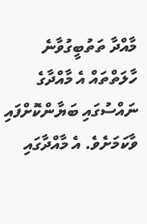މާއްދާ ތަތުބީގުވާނެ ހާލަތްތައް އެ މާއްދާގެ ނައްސުގައި ބަޔާންކޮށްފައި ވާކަމަށެވެ. އެ މާއްދާގައި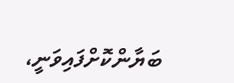ބަޔާންކޮށްފައިވަނީ،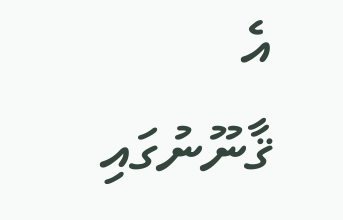އެ ޤާނޫނުގައި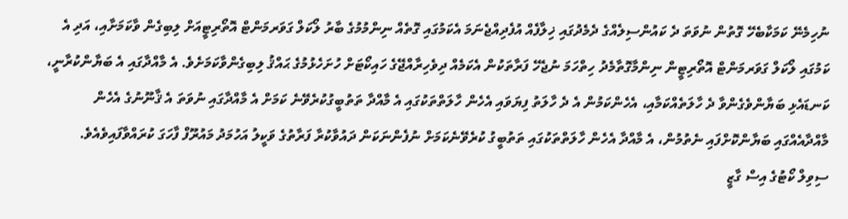ނުހިމެނޭ ކަމަކާބެހޭ ގޮތުން ނުވަތަ ދެ ކައުންސިލެއްގެ ދެމެދުގައި ޚިލާފެއް އުފެދިއްޖެނަމަ އެކަމުގައި ގޮތެއް ނިންމުމުގެ ބާރު ލޯކަލް ގަވަރމަންޓް އޮތޯރިޓީއަށް ލިބިގެން ވާކަމަށާއި، އަދި އެ ކަމުގައި ލޯކަލް ގަވަރމަންޓް އޮތޯރިޓީން ނިންމާގޮތާމެދު ހިތްހަމަ ނުޖެހޭ ފަރާތަކުން އެކަމެއް ދިވެހިރާއްޖޭގެ ހައިކޯޓަށް ހުށަހެޅުމުގެ ޙައްޤު ލިބިގެންވާކަމަށެވެ. އެ މާއްދާގައި އެ ބަޔާންކުރާނީ، ކަނޑައެޅި ބަޔާންވެގެންވާ ދެ ހާލަތެއްކަމާއި، އެހެންކަމުން އެ ދެ ހާލަތު ފިޔަވައި އެހެން ހާލަތްތަކުގައި އެ މާއްދާ ތަތުބީގުކުރެވޭނެ ކަމަށް އެ މާއްދާގައި ނުވަތަ އެ ޤާނޫނުގެ އެހެން މާއްދާއެއްގައި ބަޔާންކޮށްފައި ނެތުމުން، އެ މާއްދާ އެހެން ހާލަތްތަކުގައި ތަތުބީގު ކުރެވޭނެކަމަށް ނުފެންނަކަން ދައުވާކުރާ ފަރާތުގެ ވަކީލު އަހުމަދު މައުރޫފް ފާހަގަ ކުރައްވާފައިވެއެވެ.
ސިވިލް ކޯޓުގެ އިސް ގާޒީ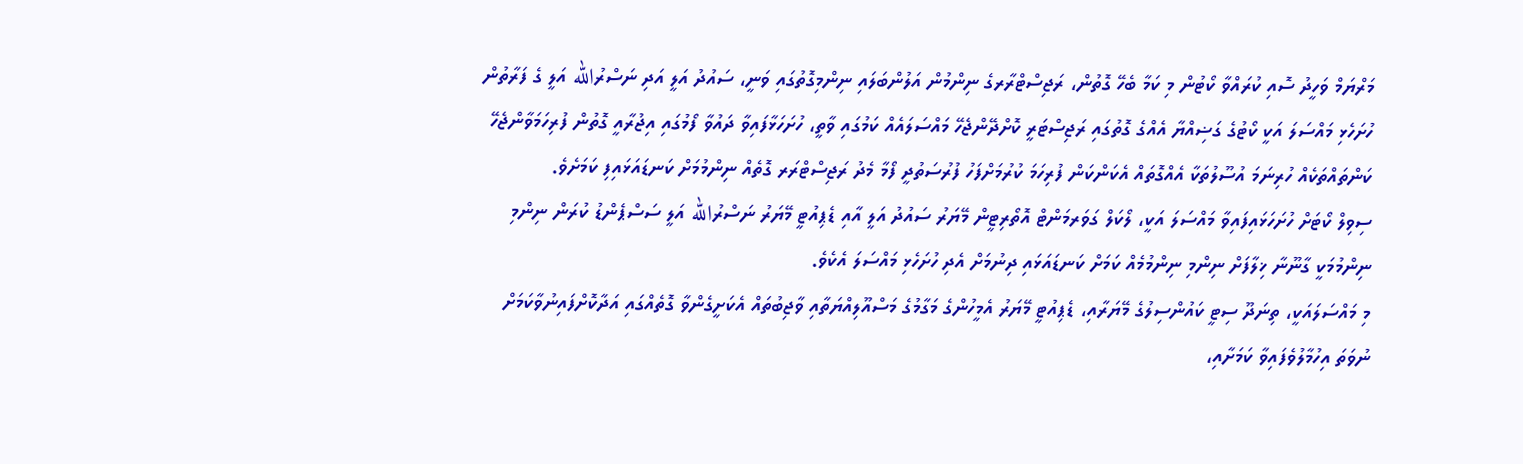މަރްޔަމް ވަހީދު ސޮއި ކުރައްވާ ކޯޓުން މި ކަމާ ބެހޭ ގޮތުން، ރަޖިސްޓްރާރގެ ނިންމުން އަލުންބަލައި ނިންމިގޮތުގައި ވަނީ، ސައުދު އަލީ އަދި ނަސްރުالله އަލީ ގެ ފަރާތުން ހުށަހެޅި މައްސަލަ އަކީ ކޯޓުގެ ގަޟިއްޔާ އެއްގެ ގޮތުގައި ރަޖިސްޓަރީ ކޮށްދޭންޖެހޭ މައްސަލައެއް ކަމުގައި ވާތީ، ހުށަހަޅާފައިވާ ދައުވާ ފޯމުގައި އިޖުރާއީ ގޮތުން ފުރިހަމަވާންޖެހޭ ކަންތައްތަކެއް ހުރިނަމަ އުސޫލުތަކާ އެއްގޮތައް އެކަންކަން ފުރިހަމަ ކުރުމަށްފަހު ފުރުސަތުދީ ފޯމާ މެދު ރަޖިސްޓްރަރ ގޮތެއް ނިންމުމަށް ކަނޑައަޅައިފި ކަމަށެވެ.
ސިވިލް ކޯޓަށް ހުށަހަޅައިފައިވާ މައްސަލަ އަކީ، ލޯކަލް ގަވަރމަންޓް އޮތޯރިޓީން މޭޔަރު ސައުދު އަލީ އާއި ޑެޕިއުޓީ މޭޔަރު ނަސްރުالله އަލީ ސަސްޕެންޑު ކުރަން ނިންމި ނިންމުމަކީ ގާނޫނާ ޚިލާފަށް ނިންމި ނިންމުމެއް ކަމަށް ކަނޑައަޅައި ދިނުމަށް އެދި ހުށަހެޅި މައްސަލަ އެކެވެ.
މި މައްސަލައަކީ، ތިނަދޫ ސިޓީ ކައުންސިލުގެ މޭޔަރާއި، ޑެޕިއުޓީ މޭޔަރު އެމީހުންގެ މަގާމުގެ މަސްއޫލިއްޔަތާއި ވާޖިބުތައް އެކަށީގެންވާ ގޮތެއްގައި އަދާކޮށްފައިނުވާކަމަށް ނުވަތަ އިހުމާލުވެފައިވާ ކަމަށާއި،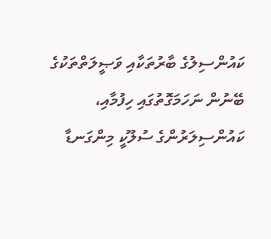ކައުންސިލުގެ ބާރުތަކާއި ވަޞީލަތްތަކުގެ ބޭނުން ނަހަމަގޮތުގައި ހިފުމާއި، ކައުންސިލަރުންގެ ސުލޫކީ މިންގަނޑާ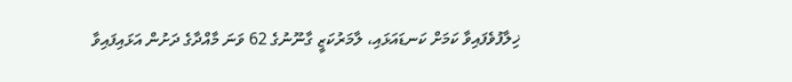ޚިލާފުވެފައިވާ ކަމަށް ކަނޑައަޅައި، ލާމަރުކަޒީ ގާނޫނުގެ 62 ވަނަ މާއްދާގެ ދަށުން އަޅައިފައިވާ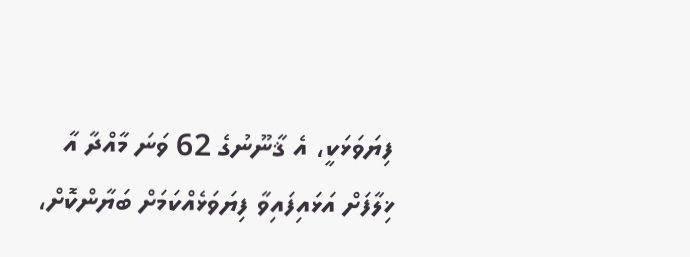ފިޔަވަޅަކީ، އެ ޤާނޫނުގެ 62 ވަނަ މާއްދާ އާ ޚިލާފަށް އަޅައިފައިވާ ފިޔަވަޅެއްކަމަށް ބަޔާންކޮށް،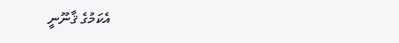އެކަމުގެ ޤާނޫނީ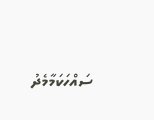ސައްހަކަމާމެދު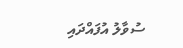ސުވާލު އުފައްދައި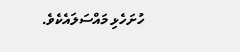ހުށަހެޅި މައްސަލައެކެވެ.